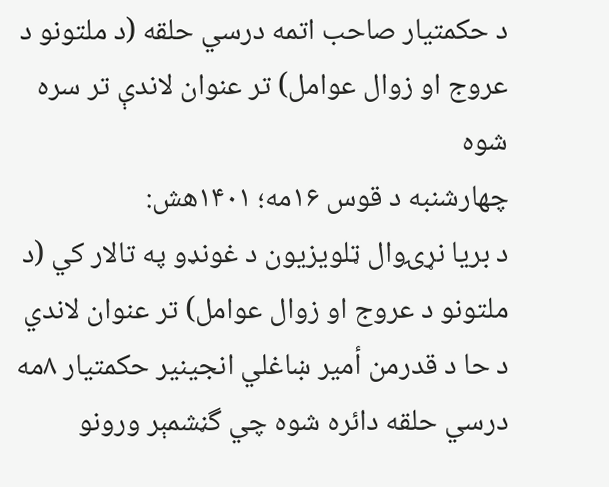د حکمتيار صاحب اتمه درسي حلقه (د ملتونو د عروج او زوال عوامل) تر عنوان لاندې تر سره شوه
چهارشنبه د قوس ۱۶مه؛ ۱۴۰۱ھش:
د بريا نړۍوال ټلويزيون د غونډو په تالار کي (د ملتونو د عروج او زوال عوامل) تر عنوان لاندي د حا د قدرمن أمير ښاغلي انجينير حکمتيار ۸مه درسي حلقه دائره شوه چي گڼشمېر ورونو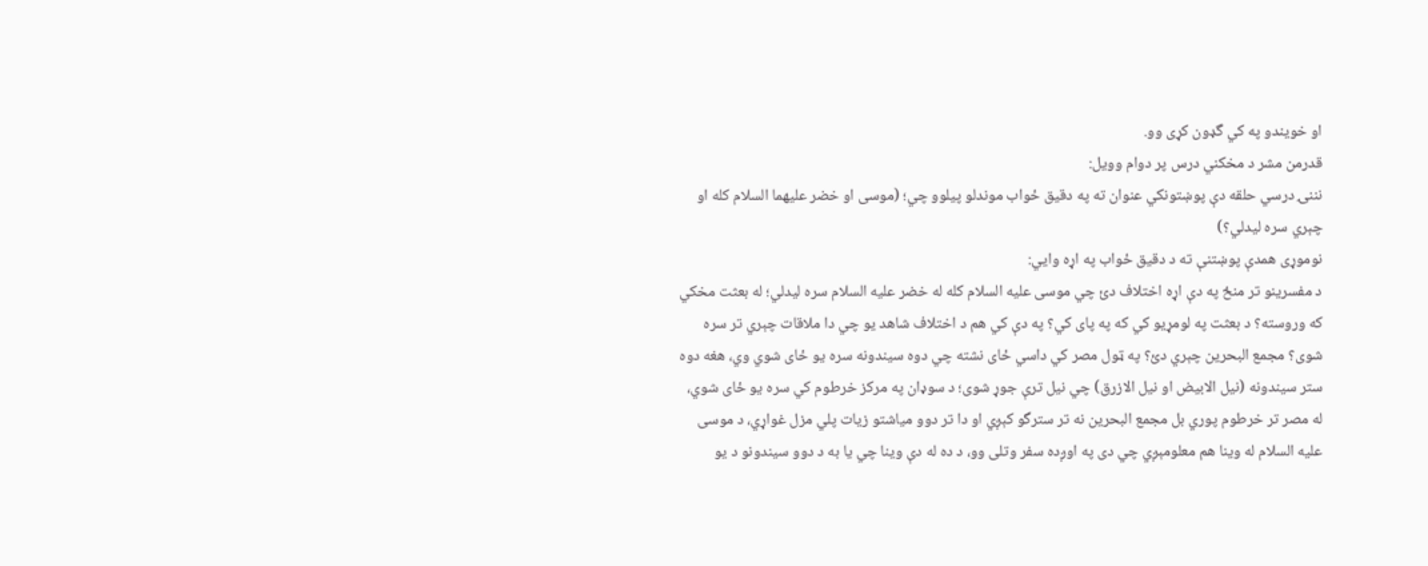او خویندو په کي گډون کړی وو.
قدرمن مشر د مخکني درس پر دوام وويل:
نننۍ درسي حلقه دې پوښتونکي عنوان ته په دقيق ځواب موندلو پيلوو چي؛ (موسى او خضر عليهما السلام كله او چېري سره ليدلي؟)
نوموړی همدې پوښتنې ته د دقيق ځواب په اړه وايي:
د مفسرينو تر منځ په دې اړه اختلاف دئ چي موسى عليه السلام كله له خضر عليه السلام سره ليدلي؛ له بعثت مخكي كه وروسته؟ د بعثت په لومړيو كي كه په پاى كي؟ په دې كي هم د اختلاف شاهد يو چي دا ملاقات چېري تر سره شوى؟ مجمع البحرين چېري دئ؟ په ټول مصر كي داسي ځاى نشته چي دوه سيندونه سره يو ځاى شوي وي، هغه دوه ستر سيندونه (نيل الابيض او نيل الازرق) چي نيل ترې جوړ شوى؛ د سوډان په مركز خرطوم كي سره يو ځاى شوي، له مصر تر خرطوم پوري بل مجمع البحرين نه تر سترگو كېږي او دا تر دوو مياشتو زيات پلي مزل غواړي، د موسى عليه السلام له وينا هم معلومېږي چي دى په اوږده سفر وتلى وو، د ده له دې وينا چي يا به د دوو سيندونو د يو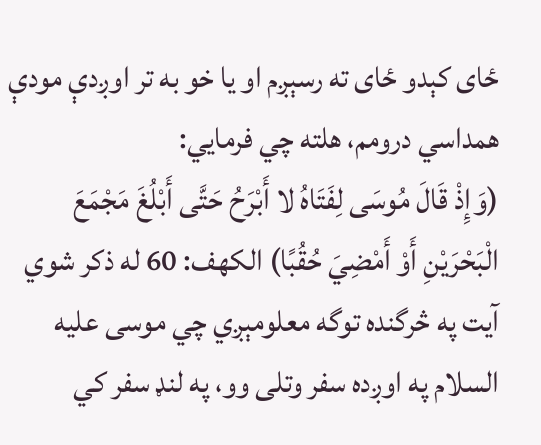ځاى كېدو ځاى ته رسېږم او يا خو به تر اوږدې مودې همداسي درومم، هلته چي فرمايي:
(وَإِذْ قَالَ مُوسَى لِفَتَاهُ لا أَبْرَحُ حَتَّى أَبْلُغَ مَجْمَعَ الْبَحْرَيْنِ أَوْ أَمْضِيَ حُقُبًا) الكهف: 60 له ذکر شوي آيت په څرگنده توگه معلومېږي چي موسى عليه السلام په اوږده سفر وتلى وو، په لنډ سفر كي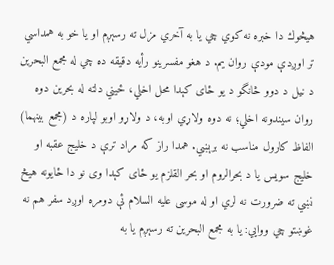هيڅوك دا خبره نه كوي چي يا به آخري مزل ته رسېږم او يا خو به همداسي تر اوږدې مودې روان يم. د هغو مفسرينو رأيه دقيقه ده چي له مجمع البحرين د نيل د دوو څانگو د يو ځاى كېدا محل اخلي، ځيني دلته له بحرين دوه روان سيندونه اخلي؛ نه دوه ولاړي اوبه، د ولاړو اوبو لپاره د (مجمع بينهما) الفاظ كارول مناسب نه برېښي. همدا راز كه مراد ترې د خليج عقبه او خليج سويس يا د بحرالروم او بحر القلزم يو ځاى كېدا وى نو دا ځايونه هيڅ نښي ته ضرورت نه لري او له موسى عليه السلام ئې دومره اوږد سفر هم نه غوښتو چي ووايي: يا به مجمع البحرين ته رسېږم يا به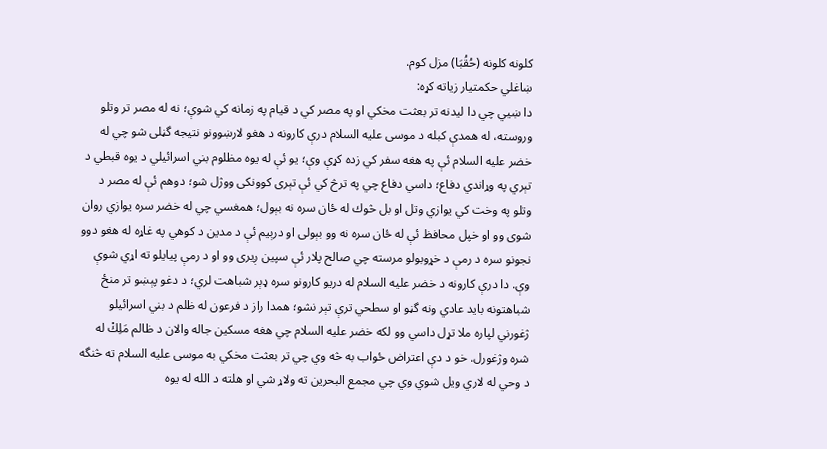كلونه كلونه (حُقُبَا) مزل كوم.
ښاغلي حکمتيار زياته کړه:
دا ښيي چي دا ليدنه تر بعثت مخكي او په مصر كي د قيام په زمانه كي شوې؛ نه له مصر تر وتلو وروسته، له همدې كبله د موسى عليه السلام درې كارونه د هغو لارښوونو نتيجه گڼلى شو چي له خضر عليه السلام ئې په هغه سفر كي زده كړې وې؛ يو ئې له يوه مظلوم بني اسرائيلي د يوه قبطي د تېري په وړاندي دفاع؛ داسي دفاع چي په ترڅ كي ئې تېرى كوونكى ووژل شو؛ دوهم ئې له مصر د وتلو په وخت كي يوازي وتل او بل څوك له ځان سره نه بېول؛ همغسي چي له خضر سره يوازي روان شوى وو او خپل محافظ ئې له ځان سره نه وو بېولى او درېيم ئې د مدين د كوهي په غاړه له هغو دوو نجونو سره د رمې د خړوبولو مرسته چي صالح پلار ئې سپين ږيرى وو او د رمې پيايلو ته اړي شوې وې. دا درې كارونه د خضر عليه السلام له دريو كارونو سره ډېر شباهت لري؛ د دغو پېښو تر منځ شباهتونه بايد عادي ونه گڼو او سطحي ترې تېر نشو؛ همدا راز د فرعون له ظلم د بني اسرائيلو ژغورني لپاره ملا تړل داسي وو لكه خضر عليه السلام چي هغه مسكين جاله والان د ظالم مَلِكْ له شره وژغورل. خو د دې اعتراض ځواب به څه وي چي تر بعثت مخكي به موسى عليه السلام ته څنگه د وحي له لاري ويل شوي وي چي مجمع البحرين ته ولاړ شي او هلته د الله له يوه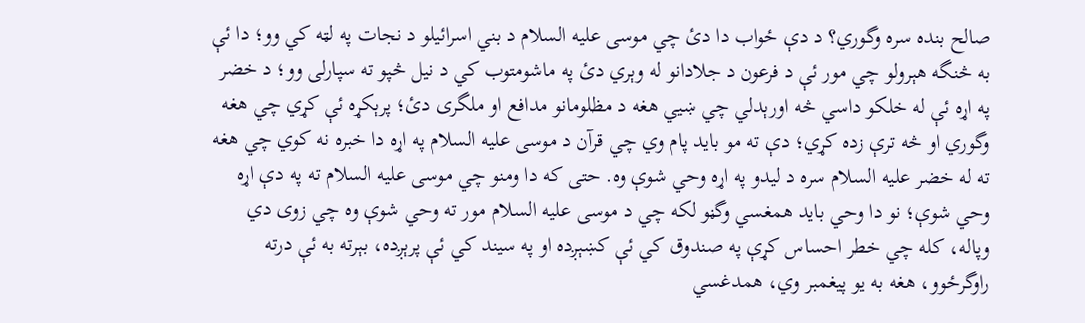صالح بنده سره وگوري؟ د دې ځواب دا دئ چي موسى عليه السلام د بني اسرائيلو د نجات په لټه كي وو؛ دا ئې به څنگه هېرولو چي مور ئې د فرعون د جلادانو له وېري دئ په ماشومتوب كي د نيل څپو ته سپارلى وو؛ د خضر په اړه ئې له خلكو داسي څه اورېدلي چي ښيي هغه د مظلومانو مدافع او ملگرى دئ؛ پرېكړه ئې كړي چي هغه وگوري او څه ترې زده كړي؛ دې ته مو بايد پام وي چي قرآن د موسى عليه السلام په اړه دا خبره نه كوي چي هغه ته له خضر عليه السلام سره د ليدو په اړه وحي شوې وه. حتى كه دا ومنو چي موسى عليه السلام ته په دې اړه وحي شوې؛ نو دا وحي بايد همغسي وگڼو لكه چي د موسى عليه السلام مور ته وحي شوې وه چي زوى دي وپاله، كله چي خطر احساس كړې په صندوق كي ئې کښېږده او په سيند كي ئې پرېږده، بېرته به ئې درته راوگرځوو، هغه به يو پيغمبر وي، همدغسي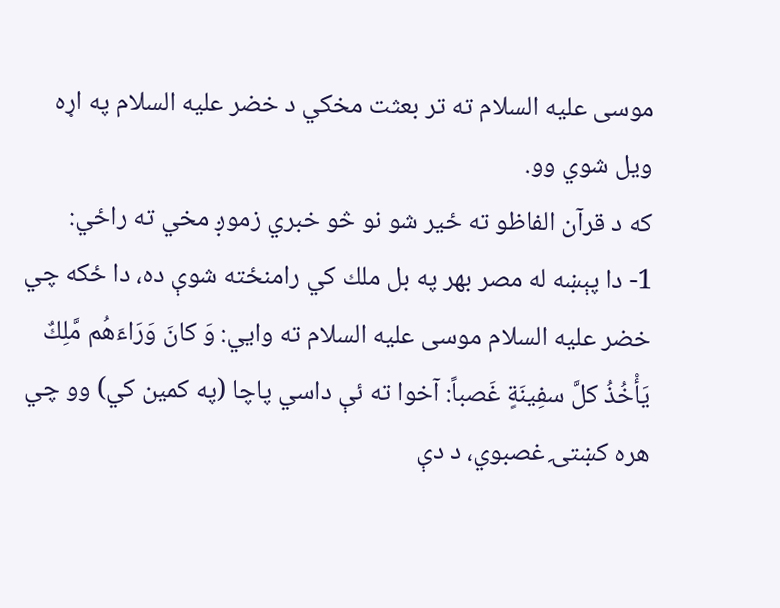موسى عليه السلام ته تر بعثت مخكي د خضر عليه السلام په اړه ويل شوي وو.
كه د قرآن الفاظو ته ځير شو نو څو خبري زموږ مخي ته راځي:
1- دا پېښه له مصر بهر په بل ملك كي رامنځته شوې ده، دا ځكه چي خضر عليه السلام موسى عليه السلام ته وايي: وَ كانَ وَرَاءَهُم مَّلِكٌ يَأْخُذُ كلَّ سفِينَةٍ غَصباً: آخوا ته ئې داسي پاچا (په كمين كي) وو چي هره كښتۍ غصبوي، د دې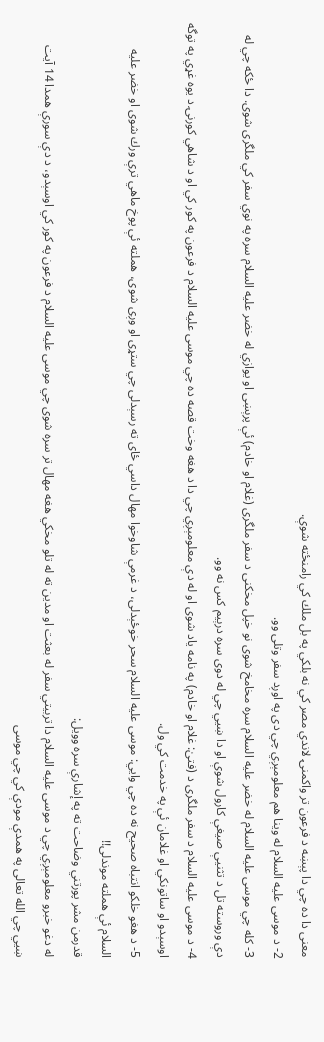معنى دا ده چي دا پېښه د فرعون تر واكمنۍ لاندي مصر كي نه بلكي په بل ملك كي رامنځته شوې.
2- د موسى عليه السلام له وينا هم معلومېږي چي دى په اوږد سفر وتلى وو.
3- كله چي موسى عليه السلام له خضر عليه السلام سره مخامخ شوى نو خپل مخكنى د سفر ملگرى (غلام او خادم) ئې پرېښى او يوازي له خضر عليه السلام سره په نوي سفر كي ملگرى شوى. دا ځكه چي له دې وروسته تل د تثنيې صيغې كارول شوې او دا ښيي چي له دوى سره درېيم كس نه وو.
4- د موسى عليه السلام د سفر ملگرى د (فتیٰ: غلام او خادم) په نامه ياد شوى او له دې معلومېږي چي دا د هغه وخت قصه ده چي موسى عليه السلام د فرعون په كور كي او د شاهي كورنۍ د يوه غړي په توگه اوسېدو او ساتونكي او غلامان ئې په خدمت كي ول.
5- د هغو خلكو انتباه صحيح نه ده چي وايي: موسى عليه السلام سحر خوځېدلى، د غرمې شاوخوا مهال داسي ځاى ته رسېدلى چي ستړى او وږى شوى، هملته ئې پوخ ماهي ترې ورك شوى او خضر عليه السلام ئې هملته موندلى!!
قدرمن مشر پورتني وضاحت ته په إشارې سره وويل:
له دغو خبرو معلومېږي چي د موسى عليه السلام دا تربيتي سفر له بعثت او مدين ته له تلو مخكي هغه مهال تر سره شوى چي موسى عليه السلام د فرعون په كور كي اوسېدو، د دې سورې همدا 14 آيت ښيي چي الله تعالى په همدې مودې كي چي موسى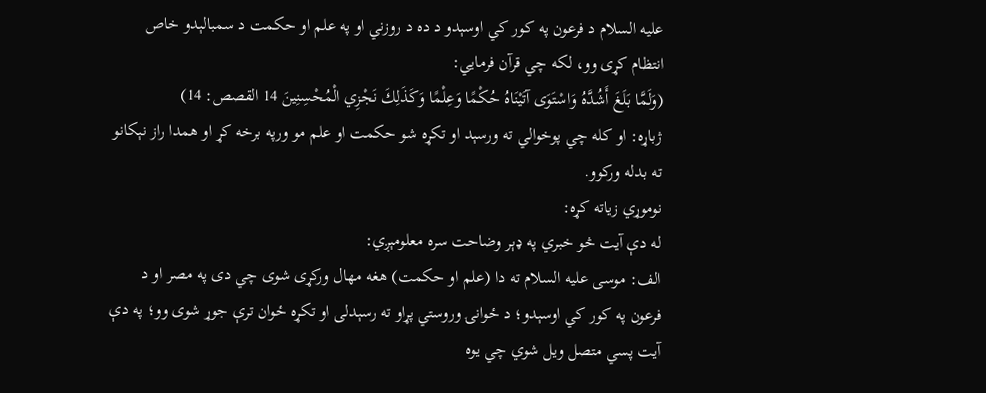عليه السلام د فرعون په كور كي اوسېدو د ده د روزني او په علم او حكمت د سمبالېدو خاص انتظام كړى وو، لكه چي قرآن فرمايي:
(وَلَمَّا بَلَغَ أَشُدَّهُ وَاسْتَوَى آتَيْنَاهُ حُكْمًا وَعِلْمًا وَكَذَلِكَ نَجْزِي الْمُحْسِنِينَ 14 القصص: 14)
ژباړه: او كله چي پوخوالي ته ورسېد او تكړه شو حكمت او علم مو ورپه برخه كړ او همدا راز نېكانو ته بدله وركوو.
نوموړي زياته کړه:
له دې آيت څو خبري په ډېر وضاحت سره معلومېږي:
الف: موسى عليه السلام ته دا (علم او حكمت) هغه مهال وركړى شوى چي دى په مصر او د فرعون په كور كي اوسېدو؛ د ځوانۍ وروستي پړاو ته رسېدلى او تكړه ځوان ترې جوړ شوى وو؛ په دې آيت پسي متصل ويل شوي چي يوه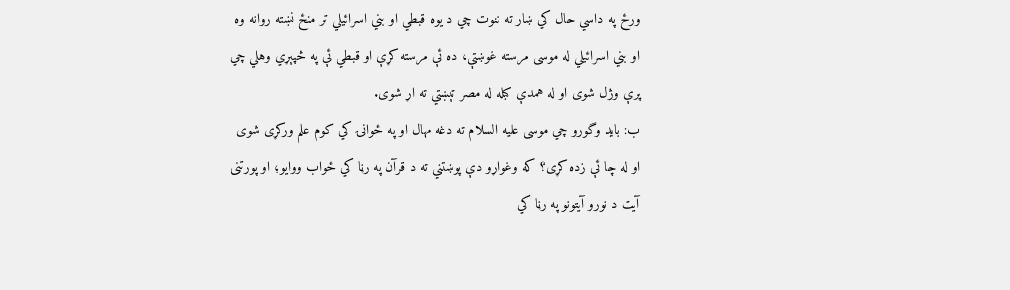ورځ په داسي حال كي ښار ته ننوت چي د يوه قبطي او بني اسرائيلي تر منځ نښته روانه وه او بني اسرائيلي له موسى مرسته غوښتې، ده ئې مرسته كړې او قبطي ئې په څپېړي وهلي چي پرې وژل شوى او له همدې كبله له مصر تېښتي ته اړ شوى.
ب: بايد وگورو چي موسى عليه السلام ته دغه مهال او په ځوانۍ كي كوم علم وركړى شوى او له چا ئې زده كړى؟ كه وغواړو دې پوښتني ته د قرآن په رڼا كي ځواب ووايو؛ او پورتنى آيت د نورو آيتونو په رڼا كي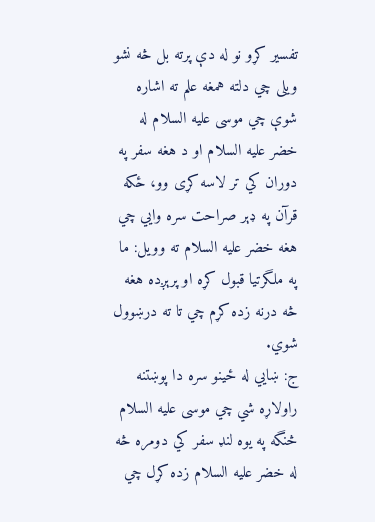تفسير كړو نو له دې پرته بل څه نشو ويلى چي دلته همغه علم ته اشاره شوې چي موسى عليه السلام له خضر عليه السلام او د هغه سفر په دوران كي تر لاسه كړى وو، ځكه قرآن په ډېر صراحت سره وايي چي هغه خضر عليه السلام ته وويل: ما په ملگرتيا قبول كړه او پرېږده هغه څه درنه زده كړم چي تا ته درښوول شوي.
ج: ښايي له ځينو سره دا پوښتنه راولاړه شي چي موسى عليه السلام څنگه په يوه لنډ سفر كي دومره څه له خضر عليه السلام زده كړل چي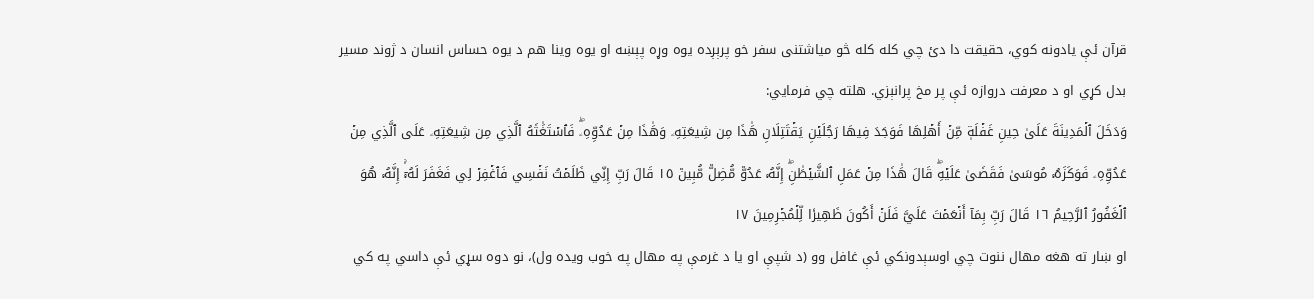قرآن ئې يادونه كوي، حقيقت دا دئ چي كله كله څو مياشتنى سفر خو پرېږده يوه وړه پېښه او يوه وينا هم د يوه حساس انسان د ژوند مسير بدل كړي او د معرفت دروازه ئې پر مخ پرانېزي. هلته چي فرمايي:
وَدَخَلَ ٱلۡمَدِينَةَ عَلَىٰ حِينِ غَفۡلَةٖ مِّنۡ أَهۡلِهَا فَوَجَدَ فِيهَا رَجُلَيۡنِ يَقۡتَتِلَانِ هَٰذَا مِن شِيعَتِهِۦ وَهَٰذَا مِنۡ عَدُوِّهِۦۖ فَٱسۡتَغَٰثَهُ ٱلَّذِي مِن شِيعَتِهِۦ عَلَى ٱلَّذِي مِنۡ عَدُوِّهِۦ فَوَكَزَهُۥ مُوسَىٰ فَقَضَىٰ عَلَيۡهِۖ قَالَ هَٰذَا مِنۡ عَمَلِ ٱلشَّيۡطَٰنِۖ إِنَّهُۥ عَدُوّٞ مُّضِلّٞ مُّبِينٞ ١٥ قَالَ رَبِّ إِنِّي ظَلَمۡتُ نَفۡسِي فَٱغۡفِرۡ لِي فَغَفَرَ لَهُۥٓۚ إِنَّهُۥ هُوَ ٱلۡغَفُورُ ٱلرَّحِيمُ ١٦ قَالَ رَبِّ بِمَآ أَنۡعَمۡتَ عَلَيَّ فَلَنۡ أَكُونَ ظَهِيرٗا لِّلۡمُجۡرِمِينَ ١٧
او ښار ته هغه مهال ننوت چي اوسېدونكي ئې غافل وو (د شپې او يا د غرمې په مهال په خوب ويده ول)، نو دوه سړي ئې داسي په كي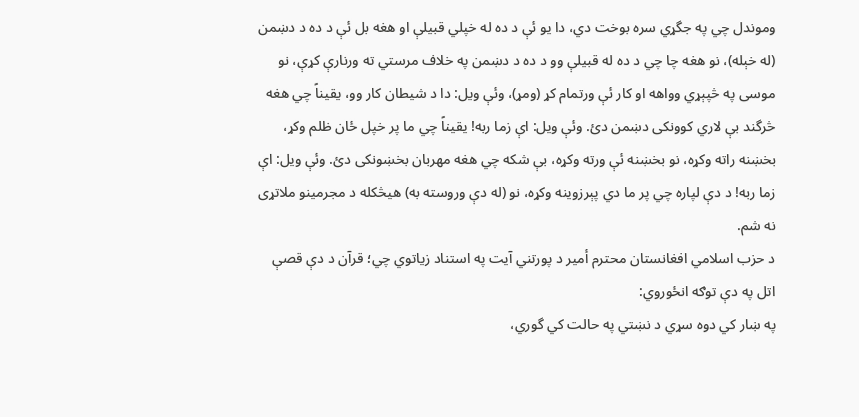وموندل چي په جگړي سره بوخت دي، دا يو ئې د ده له خپلي قبيلې او هغه بل ئې د ده د دښمن (له خېله)، نو هغه چا چي د ده له قبيلې وو د ده د دښمن په خلاف مرستي ته ورنارې كړې، نو موسى په څپېړي وواهه او كار ئې ورتمام كړ (ومړ)، وئې ويل: دا د شيطان كار وو، يقيناً چي هغه څرگند بې لاري كوونكى دښمن دئ. وئې ويل: اې زما ربه! يقيناً چي ما پر خپل ځان ظلم وكړ، بخښنه راته وكړه، نو بخښنه ئې ورته وكړه، بې شكه چي هغه مهربان بخښونكى دئ. وئې ويل: اې زما ربه! د دې لپاره چي پر ما دي پېرزوينه وكړه، نو (له دې وروسته به) هيڅكله د مجرمينو ملاتړى نه شم.
د حزب اسلامي افغانستان محترم أمير د پورتني آيت په استناد زياتوي چي؛ قرآن د دې قصې اتل په دې توګه انځوروي:
په ښار كي دوه سړي د نښتي په حالت كي گوري،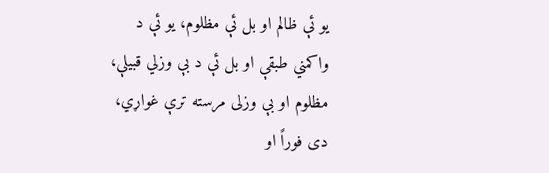يو ئې ظالم او بل ئې مظلوم، يو ئې د واكمني طبقې او بل ئې د بې وزلي قبيلې، مظلوم او بې وزلى مرسته ترې غواړي، دى فوراً او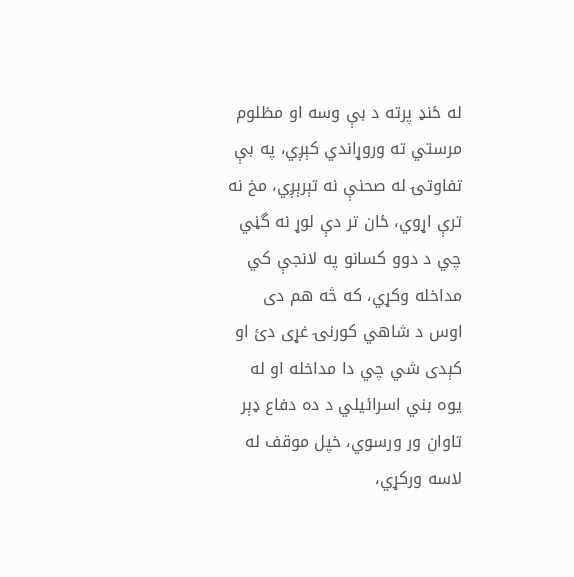له ځنډ پرته د بې وسه او مظلوم مرستي ته وروړاندي كېږي، په بې تفاوتۍ له صحنې نه تېرېږي، مخ نه ترې اړوي، ځان تر دې لوړ نه گڼي چي د دوو كسانو په لانجې كي مداخله وكړي، كه څه هم دى اوس د شاهي كورنۍ غړى دئ او كېدى شي چي دا مداخله او له يوه بني اسرائيلي د ده دفاع ډېر تاوان ور ورسوي، خپل موقف له لاسه وركړي،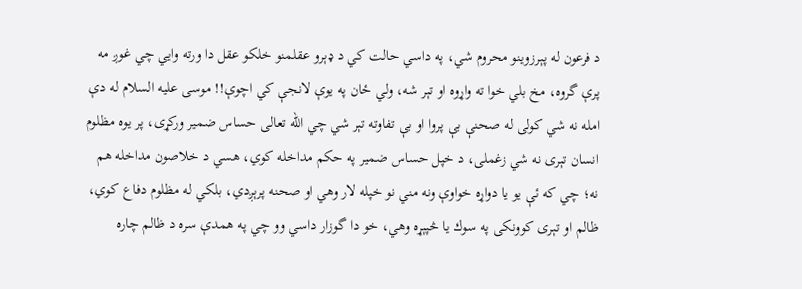د فرعون له پېرزوينو محروم شي، په داسي حالت كي د ډېرو عقلمنو خلكو عقل دا ورته وايي چي غوږ مه پرې گروه، مخ بلي خوا ته واړوه او تېر شه، ولي ځان په يوې لانجې كي اچوې!! موسى عليه السلام له دې امله نه شي كولى له صحنې بې پروا او بې تفاوته تېر شي چي الله تعالى حساس ضمير وركړى، پر يوه مظلوم انسان تېرى نه شي زغملى، د خپل حساس ضمير په حكم مداخله كوي، هسي د خلاصون مداخله هم نه؛ چي كه ئې يو يا دواړه خواوې ونه مني نو خپله لار وهي او صحنه پرېږدي، بلكي له مظلوم دفاع كوي، ظالم او تېرى كوونكى په سوك يا څپېړه وهي، خو دا گوزار داسي وو چي په همدې سره د ظالم چاره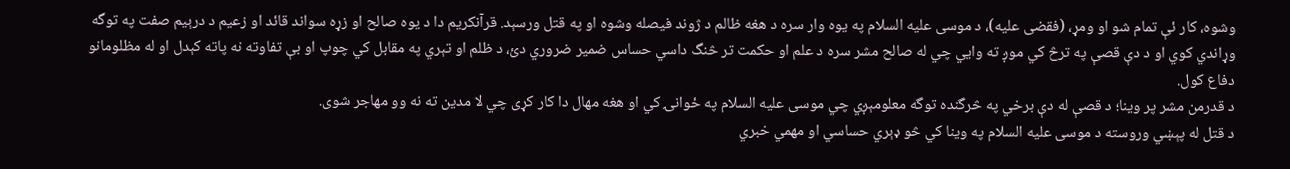وشوه، كار ئې تمام شو او ومړ، (فقضى عليه)، د موسى عليه السلام په يوه وار سره د هغه ظالم د ژوند فيصله وشوه او په قتل ورسېد. قرآنكريم دا د يوه صالح او زړه سواند قائد او زعيم د درېيم صفت په توگه وړاندي كوي او د دې قصې په ترڅ كي موږ ته وايي چي له صالح مشر سره د علم او حكمت تر څنگ داسي حساس ضمير ضروري دئ، د ظلم او تېري په مقابل كي چوپ او بې تفاوته نه پاته كېدل او له مظلومانو دفاع كول.
د قدرمن مشر پر وينا؛ د قصې له دې برخي په څرگنده توگه معلومېږي چي موسى عليه السلام په ځوانۍ كي او هغه مهال دا كار كړى چي لا مدين ته نه وو مهاجر شوى.
د قتل له پېښي وروسته د موسى عليه السلام په وينا كي څو ډېري حساسي او مهمي خبري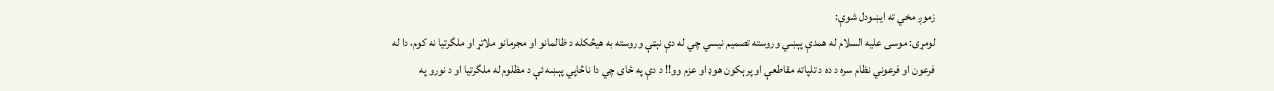زموږ مخي ته ايښودل شوې:
لومړی: موسى عليه السلام له همدې پېښي وروسته تصميم نيسي چي له دې نېټې وروسته به هيڅكله د ظالمانو او مجرمانو ملاتړ او ملگرتيا نه كوم، دا له فرعون او فرعوني نظام سره د ده د تلپاته مقاطعې او پرېكون هوډ او عزم وو!! د دې په ځاى چي دا ناڅاپي پېښه ئې د مظلوم له ملگرتيا او د نورو په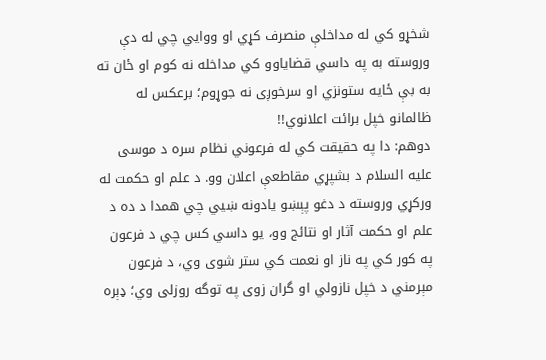شخړو كي له مداخلې منصرف كړي او ووايي چي له دې وروسته به په داسي قضاياوو كي مداخله نه كوم او ځان ته به بې ځايه ستونزي او سرخوږى نه جوړوم؛ برعكس له ظالمانو خپل برائت اعلانوي!!
دوهم: دا په حقيقت كي له فرعوني نظام سره د موسى عليه السلام د بشپړي مقاطعې اعلان وو. د علم او حكمت له وركړي وروسته د دغو پېښو يادونه ښيي چي همدا د ده د علم او حكمت آثار او نتائج وو، يو داسي كس چي د فرعون په كور كي په ناز او نعمت كي ستر شوى وي، د فرعون مېرمني د خپل نازولي او گران زوى په توگه روزلى وي؛ ډېره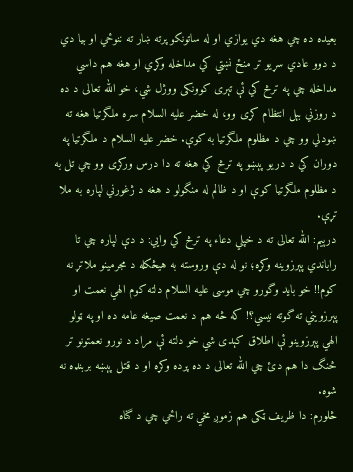بعيده ده چي هغه دي يوازي او له ساتونكو پرته ښار ته ننوځي او بيا دي د دوو عادي سړيو تر منځ نښتي كي مداخله وكړي او هغه هم داسي مداخله چي په ترڅ كي ئې تېرى كوونكى ووژل شي، خو الله تعالى د ده د روزني بېل انتظام كړى وو، له خضر عليه السلام سره ملگرتيا هغه ته ښودلي وو چي د مظلوم ملگرتيا به كوې. خضر عليه السلام د ملگرتيا په دوران كي د دريو پېښو په ترڅ كي هغه ته دا درس وركړى وو چي تل به د مظلوم ملگرتيا كوې او د ظالم له منگولو د هغه د ژغورني لپاره به ملا تړې.
درېيم: الله تعالى ته د خپلي دعاء په ترڅ كي وايي: د دې لپاره چي تا راباندي پېرزوينه وكړه؛ نو له دې وروسته به هيڅكله د مجرمينو ملاتړ نه كوم!! خو بايد وگورو چي موسى عليه السلام دلته كوم الهي نعمت او پېرزويني ته گوته نيسي؟! كه څه هم د نعمت صيغه عامه ده او په ټولو الهي پېرزوينو ئې اطلاق كېدى شي خو دلته ئې مراد د نورو نعمتونو تر څنگ دا هم دئ چي الله تعالى د ده پرده وكړه او د قتل پېښه بربنډه نه شوه.
څلورم: دا ظريف ټكى هم زموږ مخي ته راځي چي د گناه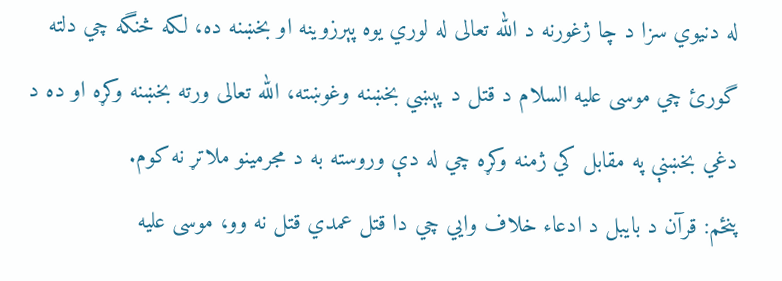له دنيوي سزا د چا ژغورنه د الله تعالى له لوري يوه پېرزوينه او بخښنه ده، لكه څنگه چي دلته گورئ چي موسى عليه السلام د قتل د پېښي بخښنه وغوښته، الله تعالى ورته بخښنه وكړه او ده د دغي بخښنې په مقابل كي ژمنه وكړه چي له دې وروسته به د مجرمينو ملاتړ نه كوم.
پنځم: قرآن د بايبل د ادعاء خلاف وايي چي دا قتل عمدي قتل نه وو، موسى عليه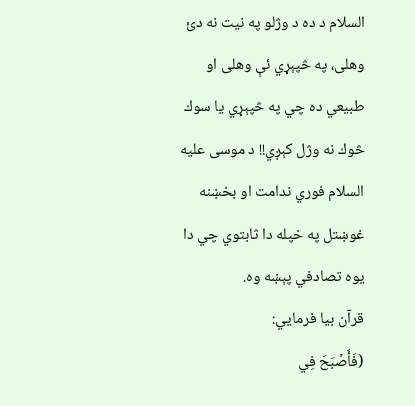السلام د ده د وژلو په نيت نه دئ وهلى، په څپېړي ئې وهلى او طبيعي ده چي په څپېړي يا سوك څوك نه وژل كېږي!! د موسى عليه السلام فوري ندامت او بخښنه غوښتل په خپله دا ثابتوي چي دا يوه تصادفي پېښه وه.
قرآن بيا فرمايي:
(فَأَصۡبَحَ فِي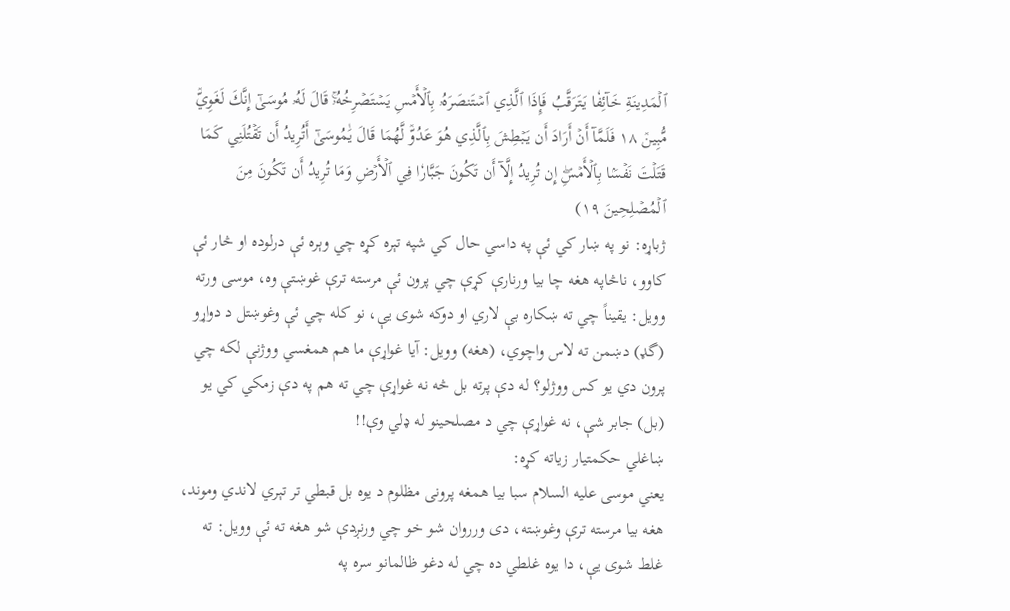ٱلۡمَدِينَةِ خَآئِفٗا يَتَرَقَّبُ فَإِذَا ٱلَّذِي ٱسۡتَنصَرَهُۥ بِٱلۡأَمۡسِ يَسۡتَصۡرِخُهُۥۚ قَالَ لَهُۥ مُوسَىٰٓ إِنَّكَ لَغَوِيّٞ مُّبِينٞ ١٨ فَلَمَّآ أَنۡ أَرَادَ أَن يَبۡطِشَ بِٱلَّذِي هُوَ عَدُوّٞ لَّهُمَا قَالَ يَٰمُوسَىٰٓ أَتُرِيدُ أَن تَقۡتُلَنِي كَمَا قَتَلۡتَ نَفۡسَۢا بِٱلۡأَمۡسِۖ إِن تُرِيدُ إِلَّآ أَن تَكُونَ جَبَّارٗا فِي ٱلۡأَرۡضِ وَمَا تُرِيدُ أَن تَكُونَ مِنَ ٱلۡمُصۡلِحِينَ ١٩)
ژباړه: نو په ښار كي ئې په داسي حال كي شپه تېره كړه چي وېره ئې درلوده او څار ئې كاوو، ناڅاپه هغه چا بيا ورنارې كړې چي پرون ئې مرسته ترې غوښتې وه، موسى ورته وويل: يقيناً چي ته ښكاره بې لاري او دوكه شوى يې، نو كله چي ئې وغوښتل د دواړو (گډ) دښمن ته لاس واچوي، (هغه) وويل: آيا غواړې ما هم همغسي ووژنې لكه چي پرون دي يو كس ووژلو؟ له دې پرته بل څه نه غواړې چي ته هم په دې زمكي كي يو (بل) جابر شې، نه غواړې چي د مصلحينو له ډلي وې!!
ښاغلي حکمتيار زياته کړه:
يعني موسى عليه السلام سبا بيا همغه پرونى مظلوم د يوه بل قبطي تر تېري لاندي وموند، هغه بيا مرسته ترې وغوښته، دى ورروان شو خو چي ورنږدې شو هغه ته ئې وويل: ته غلط شوى يې، دا يوه غلطي ده چي له دغو ظالمانو سره په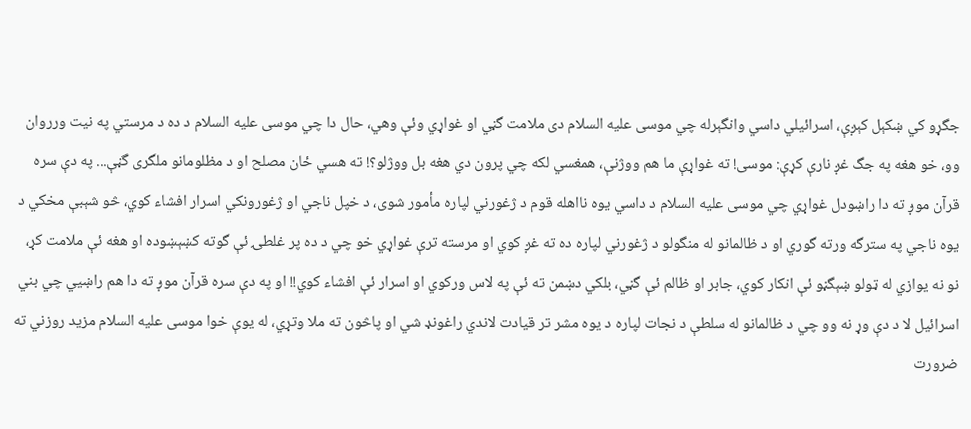جگړو كي ښكېل كېږې، اسرائيلي داسي وانگېرله چي موسى عليه السلام دى ملامت گڼي او غواړي وئې وهي، حال دا چي موسى عليه السلام د ده د مرستي په نيت ورروان وو، خو هغه په جگ غږ نارې كړې: موسى! ته غواړې ما هم ووژنې، همغسي لكه چي پرون دي هغه بل ووژلو؟! ته هسي ځان مصلح او د مظلومانو ملگرى گڼې... په دې سره قرآن موږ ته دا راښودل غواړي چي موسى عليه السلام د داسي يوه نااهله قوم د ژغورني لپاره مأمور شوى، د خپل ناجي او ژغورونكي اسرار افشاء كوي، څو شېبې مخكي د يوه ناجي په سترگه ورته گوري او د ظالمانو له منگولو د ژغورني لپاره ده ته غږ كوي او مرسته ترې غواړي خو چي د ده پر غلطۍ ئې گوته كښېښوده او هغه ئې ملامت كړ، نو نه يوازي له ټولو ښېگڼو ئې انكار كوي، جابر او ظالم ئې گڼي، بلكي دښمن ته ئې په لاس وركوي او اسرار ئې افشاء كوي!! او په دې سره قرآن موږ ته دا هم راښيي چي بني اسرائيل لا د دې وړ نه وو چي د ظالمانو له سلطې د نجات لپاره د يوه مشر تر قيادت لاندي راغونډ شي او پاڅون ته ملا وتړي، له يوې خوا موسى عليه السلام مزيد روزني ته ضرورت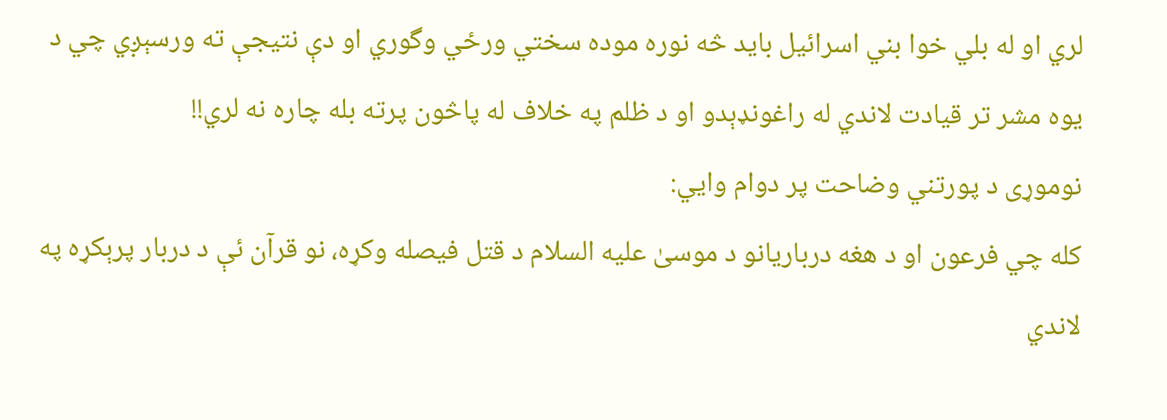لري او له بلي خوا بني اسرائيل بايد څه نوره موده سختي ورځي وگوري او دې نتيجې ته ورسېږي چي د يوه مشر تر قيادت لاندي له راغونډېدو او د ظلم په خلاف له پاڅون پرته بله چاره نه لري!!
نوموړی د پورتني وضاحت پر دوام وايي:
کله چي فرعون او د هغه درباريانو د موسیٰ عليه السلام د قتل فيصله وکړه، نو قرآن ئې د دربار پرېکړه په لاندي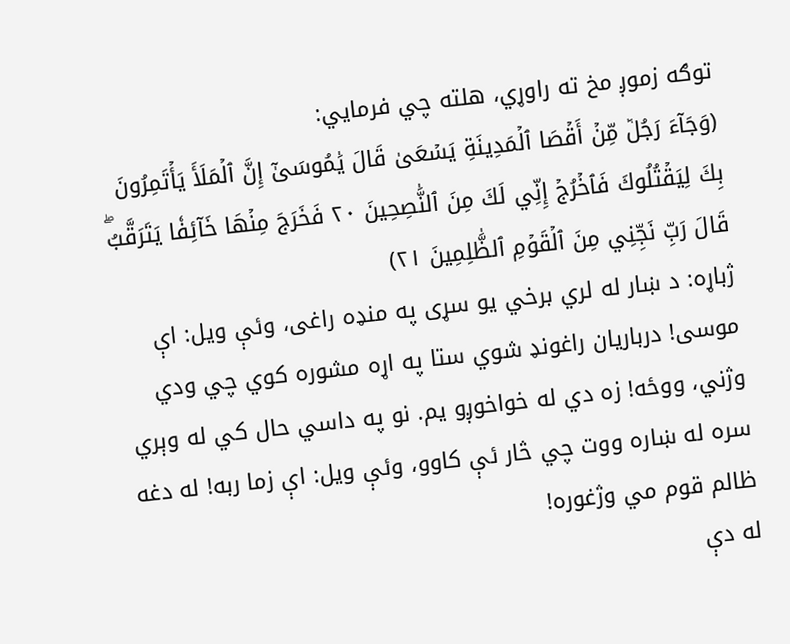توګه زموږ مخ ته راوړي، هلته چي فرمايي:
(وَجَآءَ رَجُلٞ مِّنۡ أَقۡصَا ٱلۡمَدِينَةِ يَسۡعَىٰ قَالَ يَٰمُوسَىٰٓ إِنَّ ٱلۡمَلَأَ يَأۡتَمِرُونَ بِكَ لِيَقۡتُلُوكَ فَٱخۡرُجۡ إِنِّي لَكَ مِنَ ٱلنَّٰصِحِينَ ٢٠ فَخَرَجَ مِنۡهَا خَآئِفٗا يَتَرَقَّبُۖ قَالَ رَبِّ نَجِّنِي مِنَ ٱلۡقَوۡمِ ٱلظَّٰلِمِينَ ٢١)
ژباړه: د ښار له لري برخي يو سړى په منډه راغى، وئې ويل: اې موسى! درباريان راغونډ شوي ستا په اړه مشوره كوي چي ودي وژني، ووځه! زه دي له خواخوږو يم. نو په داسي حال كي له وېري سره له ښاره ووت چي څار ئې كاوو، وئې ويل: اې زما ربه! له دغه ظالم قوم مي وژغوره!
له دې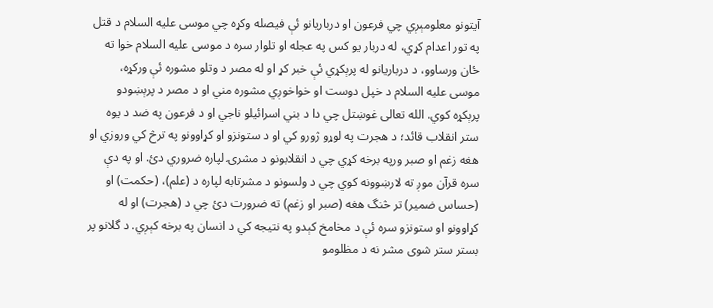آيتونو معلومېږي چي فرعون او درباريانو ئې فيصله وكړه چي موسى عليه السلام د قتل په تور اعدام كړي، له دربار يو كس په عجله او تلوار سره د موسى عليه السلام خوا ته ځان ورساوو، د درباريانو له پرېكړي ئې خبر كړ او له مصر د وتلو مشوره ئې وركړه، موسى عليه السلام د خپل دوست او خواخوږي مشوره مني او د مصر د پرېښودو پرېكړه كوي. الله تعالى غوښتل چي دا د بني اسرائيلو ناجي او د فرعون په ضد د يوه ستر انقلاب قائد؛ د هجرت په لوړو ژورو كي او د ستونزو او كړاوونو په ترڅ كي وروزي او هغه زغم او صبر ورپه برخه كړي چي د انقلابونو د مشرۍ لپاره ضروري دئ. او په دې سره قرآن موږ ته لارښوونه كوي چي د ولسونو د مشرتابه لپاره د (علم)، (حكمت) او (حساس ضمير) تر څنگ هغه (صبر او زغم) ته ضرورت دئ چي د (هجرت) او له كړاوونو او ستونزو سره ئې د مخامخ كېدو په نتيجه كي د انسان په برخه كېږي. د گلانو پر بستر ستر شوى مشر نه د مظلومو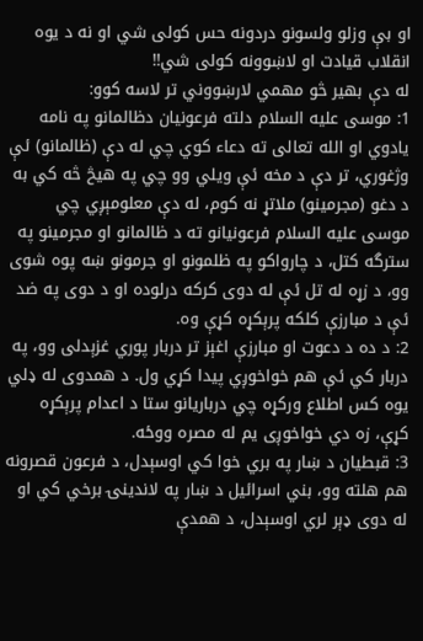او بې وزلو ولسونو دردونه حس كولى شي او نه د يوه انقلاب قيادت او لاښوونه كولى شي!!
له دې بهير څو مهمي لارښووني تر لاسه كوو:
1: موسى عليه السلام دلته فرعونيان دظالمانو په نامه يادوي او الله تعالى ته دعاء كوي چي له دې (ظالمانو) ئې وژغوري، تر دې د مخه ئې ويلي وو چي په هيڅ څه كي به د دغو (مجرمينو) ملاتړ نه كوم، له دې معلومېږي چي موسى عليه السلام فرعونيانو ته د ظالمانو او مجرمينو په سترگه كتل، د چارواكو په ظلمونو او جرمونو ښه پوه شوى وو، د زړه له تل ئې له دوى كركه درلوده او د دوى په ضد ئې د مبارزې كلكه پرېكړه كړې وه.
2: د ده د دعوت او مبارزې اغېز تر دربار پوري غزېدلى وو، په دربار كي ئې هم خواخوږي پيدا كړي ول. د همدوى له ډلي يوه كس اطلاع وركړه چي درباريانو ستا د اعدام پرېكړه كړې، زه دي خواخوږى يم له مصره ووځه.
3: قبطيان د ښار په بري خوا كي اوسېدل، د فرعون قصرونه هم هلته وو، بني اسرائيل د ښار په لاندينۍ برخي كي او له دوى ډېر لري اوسېدل، د همدې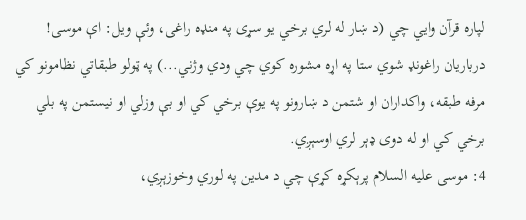لپاره قرآن وايي چي (د ښار له لري برخي يو سړى په منډه راغى، وئې ويل: اې موسى! درباريان راغونډ شوي ستا په اړه مشوره كوي چي ودي وژني...) په ټولو طبقاتي نظامونو كي مرفه طبقه، واكداران او شتمن د ښارونو په يوې برخي كي او بې وزلي او نيستمن په بلي برخي كي او له دوى ډېر لري اوسېږي.
4: موسى عليه السلام پرېكړه كړې چي د مدين په لوري وخوزېږي،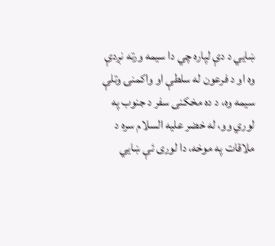ښايي د دې لپاره چي دا سيمه ورته نږدې وه او د فرعون له سلطې او واكمنۍ وتلې سيمه وه، د ده مخكنى سفر د جنوب په لوري وو، له خضر عليه السلام سره د ملاقات په موخه، دا لورى ئې ښايي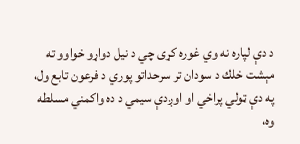د دې لپاره نه وي غوره كړى چي د نيل دواړو خواوو ته مېشت خلك د سودان تر سرحداتو پوري د فرعون تابع ول، په دې ټولي پراخي او اوږدې سيمي د ده واكمني مسلطه وه،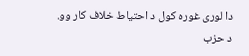دا لورى غوره كول د احتياط خلاف كار وو.
د حزب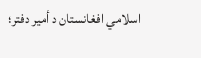اسلامي افغانستان د أمير دفتر؛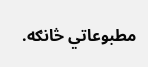مطبوعاتي څانګه.